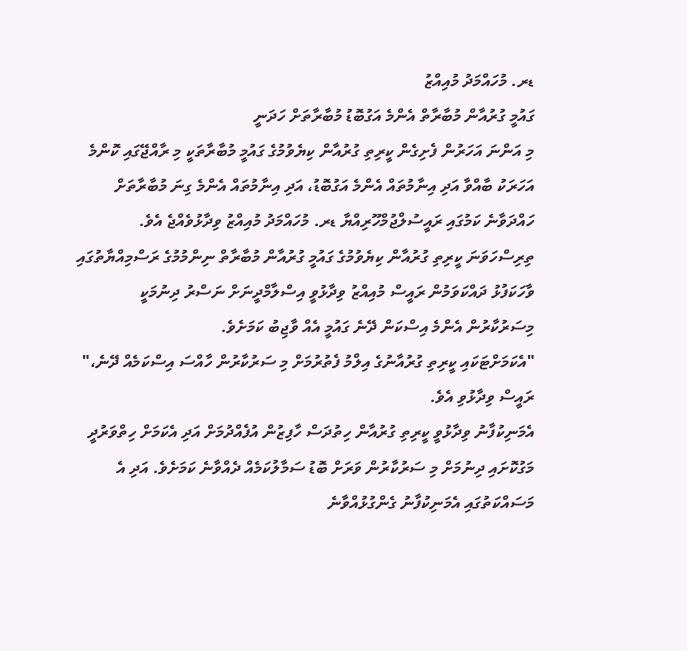ޑރ. މުހައްމަދު މުއިއްޒު
ގައުމީ ގުރުއާން މުބާރާތް އެންމެ އަގުބޮޑު މުބާރާތަށް ހަދަނީ
މި އަންނަ އަހަރުން ފެށިގެން ކީރިތި ގުރުއާން ކިޔެވުމުގެ ގައުމީ މުބާރާތަކީ މި ރާއްޖޭގައި ކޮންމެ އަހަރަކު ބާއްވާ އަދި އިނާމުތައް އެންމެ އަގުބޮޑު، އަދި އިނާމުތައް އެންމެ ގިނަ މުބާރާތަށް ހައްދަވާނެ ކަމުގައި ރައީސުލްޖުމްހޫރިއްޔާ ޑރ. މުހައްމަދު މުއިއްޒު ވިދާޅުވެއްޖެ އެވެ.
ތިރިސްހަވަނަ ކީރިތި ގުރުއާން ކިޔެވުމުގެ ގައުމީ ގުރުއާން މުބާރާތް ނިންމުމުގެ ރަސްމިއްޔާތުގައި ވާހަކަފުޅު ދައްކަވަމުން ރައީސް މުއިއްޒު ވިދާޅުވީ އިސްލާމްދީނަށް ނަސްރު ދިނުމަކީ މިސަރުކާރުން އެންމެ އިސްކަން ދޭނެ ގައުމީ އެއް ވާޖިބު ކަމަށެވެ.
"އެކަމަށްޓަކައި ކީރިތި ގުރުއާނުގެ އިލްމު ފެތުރުމަށް މި ސަރުކާރުން ހާއްސަ އިސްކަމެއް ދޭނެ،" ރައީސް ވިދާޅުވި އެވެ.
އެމަނިކުފާނު ވިދާޅުވީ ކީރިތި ގުރުއާން ހިތުދަސް ހާފިޒުން އުފެއްދުމަށް އަދި އެކަމަށް ހިތްވަރުދީ މަގުކޮށައި ދިނުމަށް މި ސަރުކާރުން ވަރަށް ބޮޑު ސަމާލުކަމެއް ދެއްވާނެ ކަމަށެވެ. އަދި އެ މަސައްކަތުގައި އެމަނިކުފާނު ގެންގުޅުއްވާނެ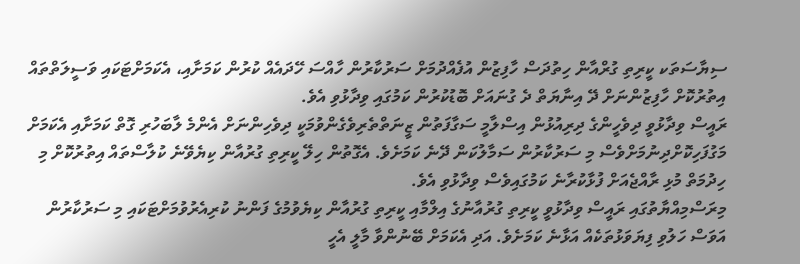ސިޔާސަތަކ ކީރިތި ގުރްއާން ހިތުދަސް ހާފިޒުން އުފެއްދުމަށް ސަރުކާރުން ހާއްސަ ހޭދައެއް ކުރުން ކަމަށާއި، އެކަމަށްޓަކައި ވަސީލަތްތައް އިތުރުކޮށް ހާފިޒުންނަށް ދޭ އިނާޔަތް ދެ ގުނައަށް ބޮޑުކުރުން ކަމުގައި ވިދާޅުވި އެވެ.
ރައީސް ވިދާޅުވީ ދިވެހީންގެ ދިރިއުޅުން އިސްލާމީ ސަގާފަތުން ޒީނަތްތެރިވެގެންވުމަކީ ދިވެހިންނަށް އެންމެ ލާބަހުރި ގޮތް ކަމަށާއި އެކަމަށް މަގުފަހިކޮށްދިނުމަށްވެސް މި ސަރުކާރުން ސަމާލުކަން ދޭނެ ކަމަށެވެ. އެގޮތުން ހިލޭ ކީރިތި ގުރުއާން ކިޔެވޭނެ ކުލާސްތައް އިތުރުކޮށް މި ހިދުމަތް މުޅި ރާއްޖެއަށް ފުޅާކުރާނެ ކަމުގައިވެސް ވިދާޅުވި އެވެ.
މިރަސްމިއްޔާތުގައި ރައީސް ވިދާޅުވީ ކީރިތި ގުރުއާނުގެ އިލްމާއި ކީރިތި ގުރުއާން ކިޔެވުމުގެ ފަންނު ކުރިއެރުވުމަށްޓަކައި މި ސަރުކާރުން އަވަސް ހަލުވި ފިޔަވަޅުތަކެއް އަޅާނެ ކަމަށެވެ. އަދި އެކަމަށް ބޭނުންވާ މާލީ އެހީ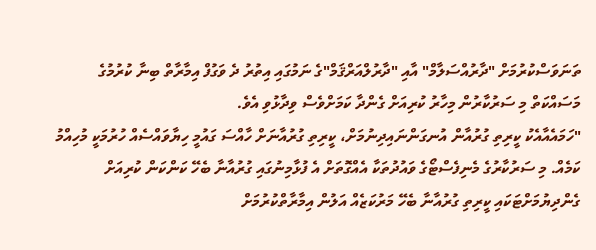ތަނަވަސްކުރުމަށް "ދާރުއްސަލާމް" އާއި "ދާރުލްއަރްޤަމް"ގެ ނަމުގައި އިތުރު ދެ ވަގުފް އިމާރާތް ބިނާ ކުރުމުގެ މަސައްކަތް މި ސަރުކާރުން މިހާރު ކުރިއަށް ގެންދާ ކަމަށްވެސް ވިދާޅުވި އެވެ.
"ހަމައެއާއެކު ކީރިތި ގުރުއާން އުނގަންނައިދިނުމަށް، ކީރިތި ގުރުއާނަށް ހާއްސަ ގައުމީ ހިޔާވައްސެއް ހުރުމަކީ މުހިއްމު ކަމެއް. މި ސަރުކާރުގެ މެނިފެސްޓޯގެ ވައުދުތަކާ އެއްގޮތަށް އެ ފުޅާމިނުގައި ގުރުއާނާ ބެހޭ ކަންކަން ކުރިއަށް ގެންދިޔުމަށްޓަކައި ކީރިތި ގުރުއާނާ ބެހޭ މަރުކަޒެއް އަލުން އިމާރާތްކުރުމަށް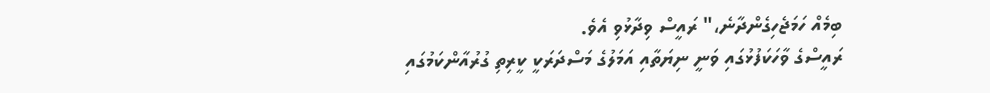ބިމެއް ހަމަޖެހިގެންދާނެ،" ރައީސް ވިދާޅުވި އެވެ.
ރައީސްގެ ވާހަކަފުޅުގައި ވަނީ ނިޔަތާއި އަމަލުގެ މަސްދަރަކީ ކީރިތި ގުރުއާންކަމުގައި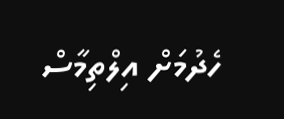ހެދުމަށް އިލްތިމާސް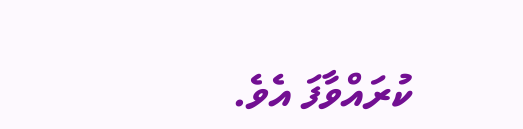ކުރައްވާފަ އެވެ.